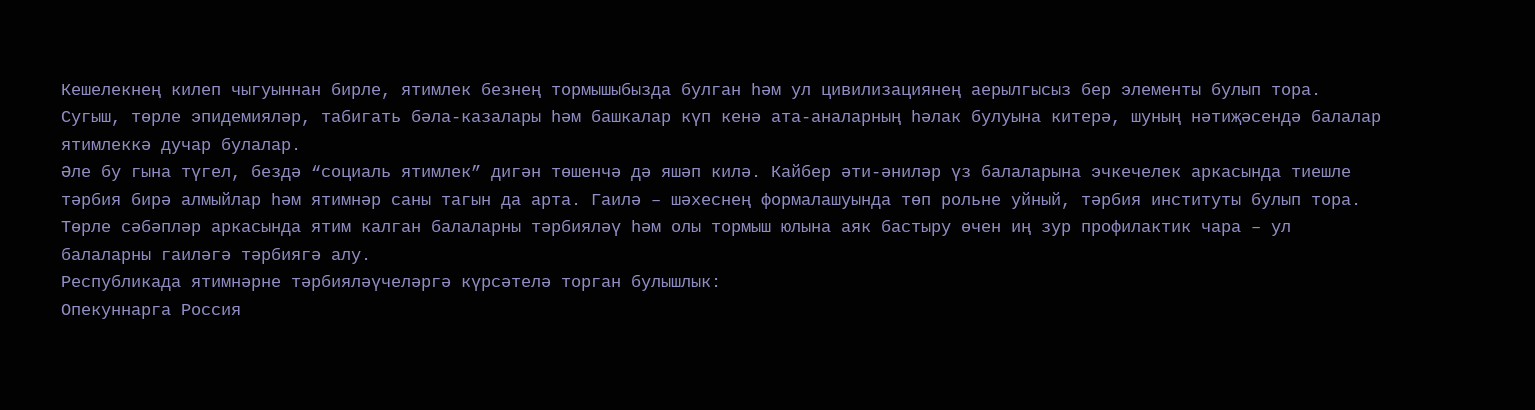Кешелекнең килеп чыгуыннан бирле, ятимлек безнең тормышыбызда булган һәм ул цивилизациянең аерылгысыз бер элементы булып тора. Сугыш, төрле эпидемияләр, табигать бәла-казалары һәм башкалар күп кенә ата-аналарның һәлак булуына китерә, шуның нәтиҗәсендә балалар ятимлеккә дучар булалар.
Әле бу гына түгел, бездә “социаль ятимлек” дигән төшенчә дә яшәп килә. Кайбер әти-әниләр үз балаларына эчкечелек аркасында тиешле тәрбия бирә алмыйлар һәм ятимнәр саны тагын да арта. Гаилә – шәхеснең формалашуында төп рольне уйный, тәрбия институты булып тора. Төрле сәбәпләр аркасында ятим калган балаларны тәрбияләү һәм олы тормыш юлына аяк бастыру өчен иң зур профилактик чара – ул балаларны гаиләгә тәрбиягә алу.
Республикада ятимнәрне тәрбияләүчеләргә күрсәтелә торган булышлык:
Опекуннарга Россия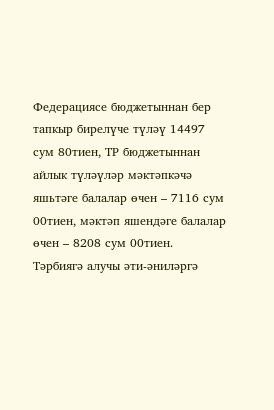Федерациясе бюджетыннан бер тапкыр бирелүче түләү 14497 сум 80тиен, ТР бюджетыннан айлык түләүләр мәктәпкәчә яшьтәге балалар өчен – 7116 сум 00тиен, мәктәп яшендәге балалар өчен – 8208 сум 00тиен.
Тәрбиягә алучы әти-әниләргә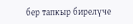бер тапкыр бирелүче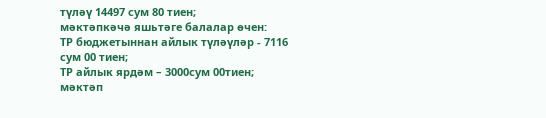түләү 14497 сум 80 тиен;
мәктәпкәчә яшьтәге балалар өчен:
ТР бюджетыннан айлык түләүләр - 7116 сум 00 тиен;
ТР айлык ярдәм – 3000сум 00тиен;
мәктәп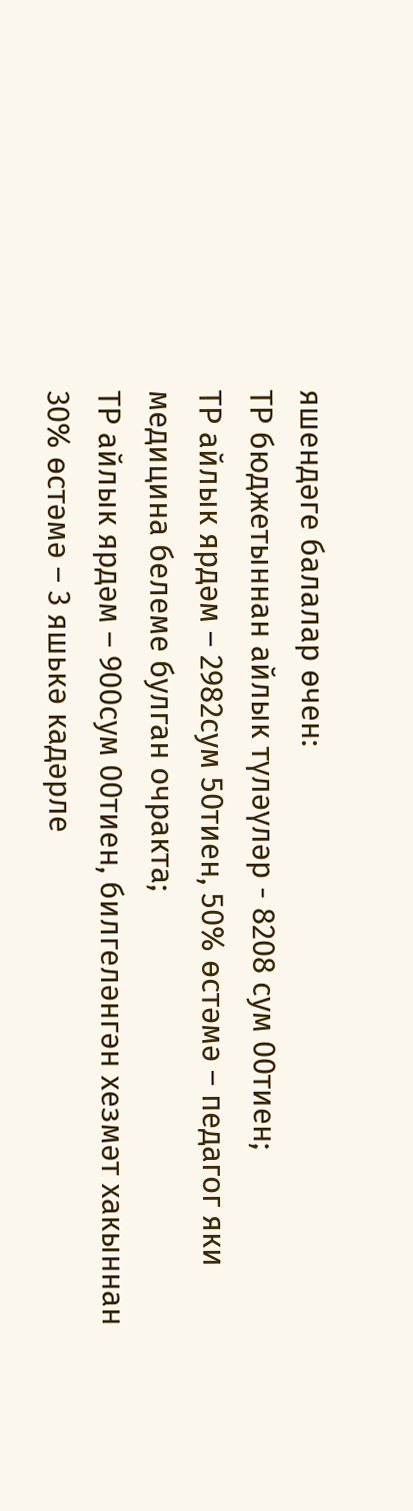яшендәге балалар өчен:
ТР бюджетыннан айлык түләүләр - 8208 сум 00тиен;
ТР айлык ярдәм – 2982сум 50тиен, 50% өстәмә – педагог яки медицина белеме булган очракта;
ТР айлык ярдәм – 900сум 00тиен, билгеләнгән хезмәт хакыннан 30% өстәмә – 3 яшькә кадәрле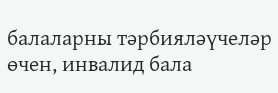балаларны тәрбияләүчеләр өчен, инвалид бала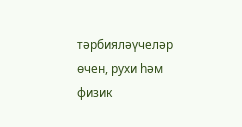тәрбияләүчеләр өчен, рухи һәм физик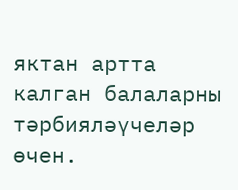яктан артта калган балаларны тәрбияләүчеләр өчен.